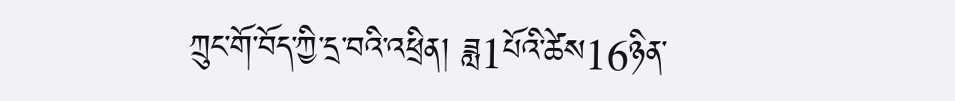ཀྲུང་གོ་བོད་ཀྱི་དྲ་བའི་འཕྲིན། ཟླ1པོའི་ཚེས16ཉིན་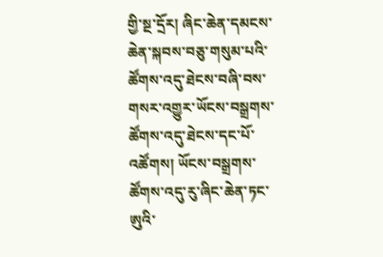གྱི་སྔ་དྲོར། ཞིང་ཆེན་དམངས་ཆེན་སྐབས་བཅུ་གསུམ་པའི་ཚོགས་འདུ་ཐེངས་བཞི་བས་གསར་འགྱུར་ཡོངས་བསྒྲགས་ཚོགས་འདུ་ཐེངས་དང་པོ་འཚོགས། ཡོངས་བསྒྲགས་ཚོགས་འདུ་རུ་ཞིང་ཆེན་ཏང་ཨུའི་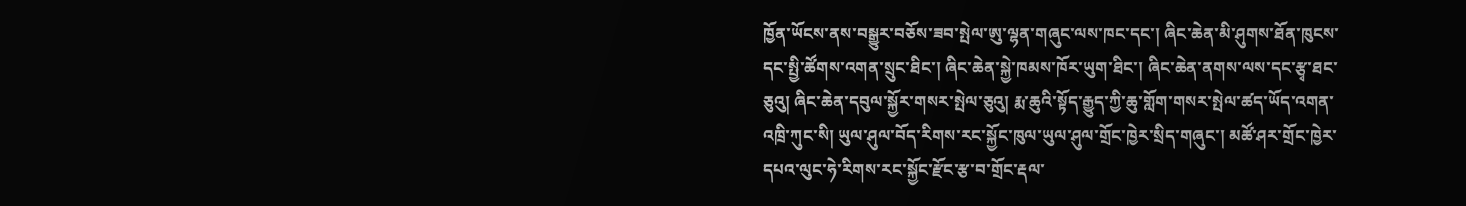ཁྱོན་ཡོངས་ནས་བསྒྱུར་བཅོས་ཟབ་སྤེལ་ཨུ་ལྷན་གཞུང་ལས་ཁང་དང་། ཞིང་ཆེན་མི་ཤུགས་ཐོན་ཁུངས་དང་སྤྱི་ཚོགས་འགན་སྲུང་ཐིང་། ཞིང་ཆེན་སྐྱེ་ཁམས་ཁོར་ཡུག་ཐིང་། ཞིང་ཆེན་ནགས་ལས་དང་རྩྭ་ཐང་ཅུའུ། ཞིང་ཆེན་དབུལ་སྐྱོར་གསར་སྤེལ་ཅུའུ། རྨ་ཆུའི་སྟོད་རྒྱུད་ཀྱི་ཆུ་གློག་གསར་སྤེལ་ཚད་ཡོད་འགན་འཁྲི་ཀུང་སི། ཡུལ་ཤུལ་བོད་རིགས་རང་སྐྱོང་ཁུལ་ཡུལ་ཤུལ་གྲོང་ཁྱེར་སྲིད་གཞུང་། མཚོ་ཤར་གྲོང་ཁྱེར་དཔའ་ལུང་ཧེ་རིགས་རང་སྐྱོང་རྫོང་རྩ་བ་གྲོང་རྡལ་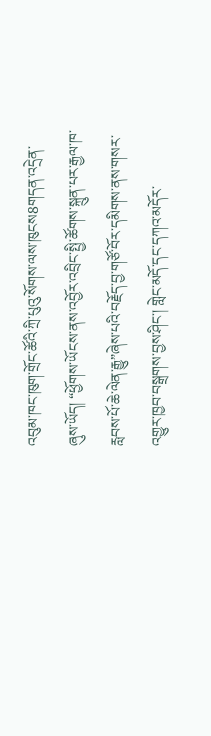འབུམ་ཁང་ཁུག་གྲོང་ཚོའི་ཀྲི་པུའུ་སོགས་ལས་ཁུངས8གདན་འདྲེན་ཞུས་ཡོད། “ཕྱོགས་ཡོངས་ནས་འབྱོར་འབྲིང་སྤྱི་ཚོགས་སྐྲུན་པར་རྒྱལ་ཁ་རླབས་པོ་ཆེ་ལེན་རྒྱུ”ཞེས་པའི་བརྗོད་བྱ་གཙོ་བོར་དམིགས་ནས་གསར་འགྱུར་ཁྱབ་བསྒྲགས་བྱས་ཤིང་། གླེང་མདོ་དང་དཀའ་མདོར་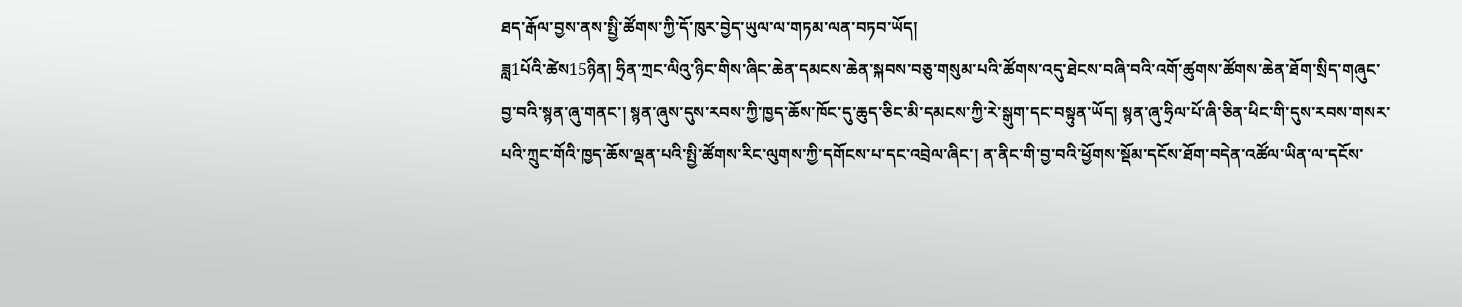ཐད་རྒོལ་བྱས་ནས་སྤྱི་ཚོགས་ཀྱི་དོ་ཁུར་བྱེད་ཡུལ་ལ་གཏམ་ལན་བཏབ་ཡོད།
ཟླ1པོའི་ཚེས15ཉིན། ཧྲིན་ཀྲང་ལིའུ་ཉིང་གིས་ཞིང་ཆེན་དམངས་ཆེན་སྐབས་བཅུ་གསུམ་པའི་ཚོགས་འདུ་ཐེངས་བཞི་བའི་འགོ་ཚུགས་ཚོགས་ཆེན་ཐོག་སྲིད་གཞུང་བྱ་བའི་སྙན་ཞུ་གནང་། སྙན་ཞུས་དུས་རབས་ཀྱི་ཁྱད་ཆོས་ཁོང་དུ་ཆུད་ཅིང་མི་དམངས་ཀྱི་རེ་སྒུག་དང་བསྟུན་ཡོད། སྙན་ཞུ་ཧྲིལ་པོ་ཞི་ཅིན་ཕིང་གི་དུས་རབས་གསར་པའི་ཀྲུང་གོའི་ཁྱད་ཆོས་ལྡན་པའི་སྤྱི་ཚོགས་རིང་ལུགས་ཀྱི་དགོངས་པ་དང་འབྲེལ་ཞིང་། ན་ནིང་གི་བྱ་བའི་ཕྱོགས་སྡོམ་དངོས་ཐོག་བདེན་འཚོལ་ཡིན་ལ་དངོས་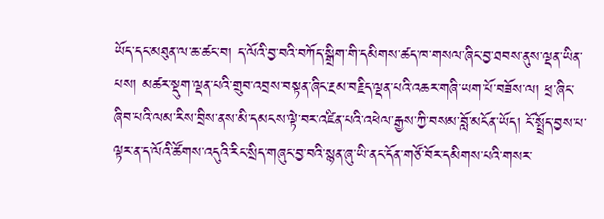ཡོད་དང་མཐུན་ལ་ཆ་ཚང་བ། ད་ལོའི་བྱ་བའི་བཀོད་སྒྲིག་གི་དམིགས་ཚད་ཁ་གསལ་ཞིང་བྱ་ཐབས་ནུས་ལྡན་ཡིན་པས། མཚར་སྡུག་ལྡན་པའི་གྲུབ་འབྲས་བསྟན་ཞིང་རྔམ་བརྗིད་ལྡན་པའི་འཆར་གཞི་ཡག་པོ་བཟོས་ལ། ཕྲ་ཞིང་ཞིབ་པའི་ལམ་རིས་བྲིས་ནས་མི་དམངས་ལྟེ་བར་འཛིན་པའི་འཕེལ་རྒྱས་ཀྱི་བསམ་བློ་མངོན་ཡོད། ངོ་སྤྲོད་བྱས་པ་ལྟར་ན་ད་ལོའི་ཚོགས་འདུའི་རིང་སྲིད་གཞུང་བྱ་བའི་སྙན་ཞུ་ཡི་ནང་དོན་གཙོ་བོར་དམིགས་པའི་གསར་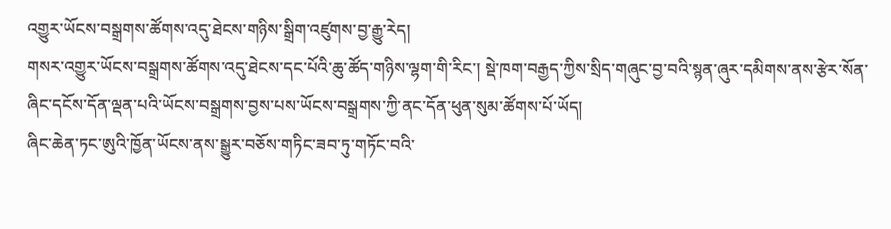འགྱུར་ཡོངས་བསྒྲགས་ཚོགས་འདུ་ཐེངས་གཉིས་སྒྲིག་འཛུགས་བྱ་རྒྱུ་རེད།
གསར་འགྱུར་ཡོངས་བསྒྲགས་ཚོགས་འདུ་ཐེངས་དང་པོའི་ཆུ་ཚོད་གཉིས་ལྷག་གི་རིང་། སྡེ་ཁག་བརྒྱད་ཀྱིས་སྲིད་གཞུང་བྱ་བའི་སྙན་ཞུར་དམིགས་ནས་རྩེར་སོན་ཞིང་དངོས་དོན་ལྡན་པའི་ཡོངས་བསྒྲགས་བྱས་པས་ཡོངས་བསྒྲགས་ཀྱི་ནང་དོན་ཕུན་སུམ་ཚོགས་པོ་ཡོད།
ཞིང་ཆེན་ཏང་ཨུའི་ཁྱོན་ཡོངས་ནས་སྒྱུར་བཅོས་གཏིང་ཟབ་ཏུ་གཏོང་བའི་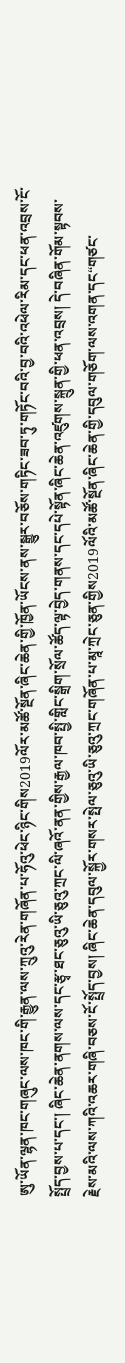ཨུ་ཡོན་ལྷན་ཁང་གཞུང་ལས་ཁང་གི་རྒྱུན་ལས་ཀྲུའུ་རེན་གཞོན་པ་ཧོའུ་ཕེང་ཉིང་གིས2019ལོར་མཚོ་སྔོན་ཞིང་ཆེན་གྱི་ཁྱོན་ཡོངས་ནས་སྒྱུར་བཅོས་གཏིང་ཟབ་ཏུ་གཏོང་བའི་བྱ་བའི་འཕེལ་རིམ་དང་ཕན་འབྲས་ངོ་སྤྲོད་བྱས་པ་དང་། ཞིང་ཆེན་ནགས་ལས་དང་རྩྭ་ཐང་ཅུའུ་ཡི་ཅུའུ་ཀྲང་ལི་ཞའོ་ནན་གྱིས་རྒྱལ་ཁབ་སྤྱི་གླིང་སྒྲིག་སྲོལ་ཚོད་ལྟ་བྱེད་གནས་དང་དཔེ་སྟོན་ཞིང་ཆེན་འཛུགས་སྐྲུན་གྱི་ཕན་འབྲས། དེ་བཞིན་གོམ་སྟབས་རྗེས་མའི་ལས་ཀའི་འཆར་གཞི་བཅས་ངོ་སྤྲོད་བྱས། ཞིང་ཆེན་དབུལ་སྐྱོར་གསར་སྤེལ་ཅུའུ་ཡི་ཅུའུ་ཀྲང་གཞོན་པ་མཱ་ཀྲེང་ཅུན་གྱིས2019ལོའི་མཚོ་སྔོན་ཞིང་ཆེན་གྱི་དབུལ་གཅོག་ལས་འགན་དང“གཙང་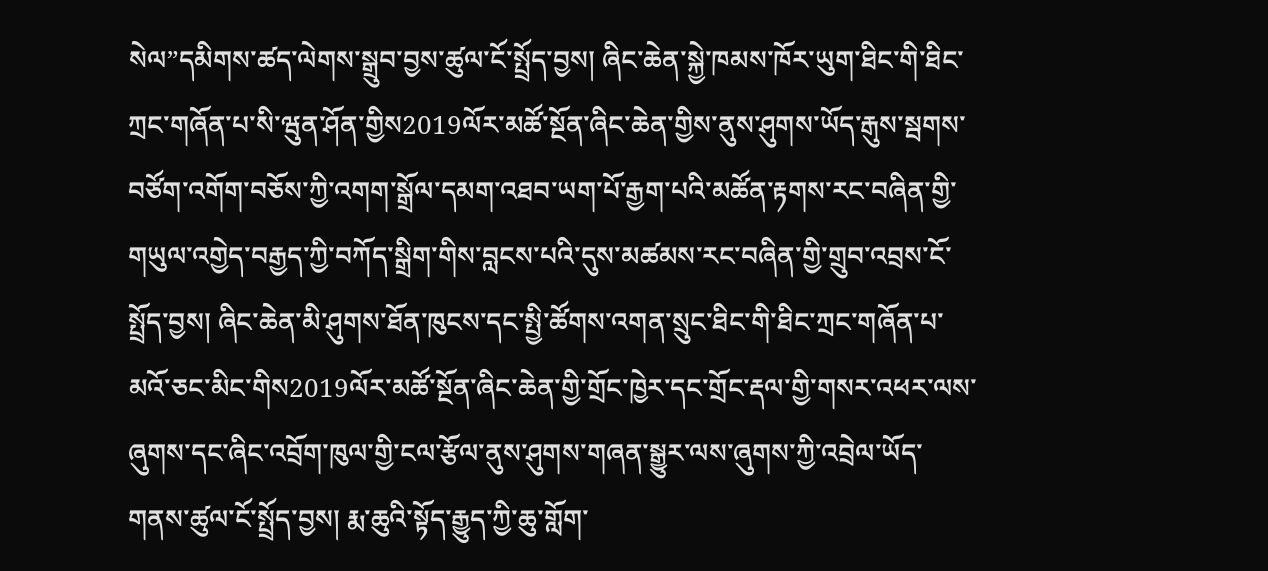སེལ”དམིགས་ཚད་ལེགས་སྒྲུབ་བྱས་ཚུལ་ངོ་སྤྲོད་བྱས། ཞིང་ཆེན་སྐྱེ་ཁམས་ཁོར་ཡུག་ཐིང་གི་ཐིང་ཀྲང་གཞོན་པ་སི་ཝུན་ཤོན་གྱིས2019ལོར་མཚོ་སྔོན་ཞིང་ཆེན་གྱིས་ནུས་ཤུགས་ཡོད་རྒུས་སྦགས་བཙོག་འགོག་བཅོས་ཀྱི་འགག་སྒྲོལ་དམག་འཐབ་ཡག་པོ་རྒྱག་པའི་མཚོན་རྟགས་རང་བཞིན་གྱི་གཡུལ་འགྱེད་བརྒྱད་ཀྱི་བཀོད་སྒྲིག་གིས་བླངས་པའི་དུས་མཚམས་རང་བཞིན་གྱི་གྲུབ་འབྲས་ངོ་སྤྲོད་བྱས། ཞིང་ཆེན་མི་ཤུགས་ཐོན་ཁུངས་དང་སྤྱི་ཚོགས་འགན་སྲུང་ཐིང་གི་ཐིང་ཀྲང་གཞོན་པ་མའོ་ཅང་མིང་གིས2019ལོར་མཚོ་སྔོན་ཞིང་ཆེན་གྱི་གྲོང་ཁྱེར་དང་གྲོང་རྡལ་གྱི་གསར་འཕར་ལས་ཞུགས་དང་ཞིང་འབྲོག་ཁུལ་གྱི་ངལ་རྩོལ་ནུས་ཤུགས་གཞན་སྒྱུར་ལས་ཞུགས་ཀྱི་འབྲེལ་ཡོད་གནས་ཚུལ་ངོ་སྤྲོད་བྱས། རྨ་ཆུའི་སྟོད་རྒྱུད་ཀྱི་ཆུ་གློག་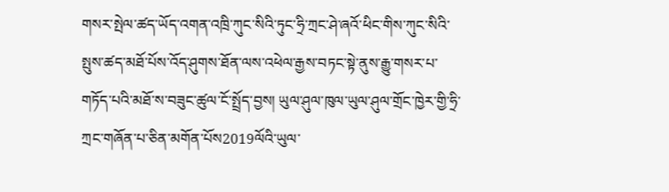གསར་སྤེལ་ཚད་ཡོད་འགན་འཁྲི་ཀུང་སིའི་ཏུང་ཧྲི་ཀྲང་ཤེ་ཞའོ་ཕིང་གིས་ཀུང་སིའི་སྤུས་ཚད་མཐོ་པོས་འོད་ཤུགས་ཐོན་ལས་འཕེལ་རྒྱས་བཏང་སྟེ་ནུས་རྒྱུ་གསར་པ་གཏོད་པའི་མཐོ་ས་བཟུང་ཚུལ་ངོ་སྤྲོད་བྱས། ཡུལ་ཤུལ་ཁུལ་ཡུལ་ཤུལ་གྲོང་ཁྱེར་གྱི་ཧྲི་ཀྲང་གཞོན་པ་ཅིན་མགོན་པོས2019ལོའི་ཡུལ་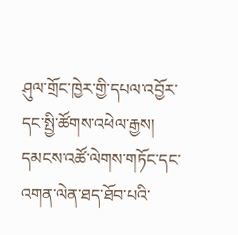ཤུལ་གྲོང་ཁྱེར་གྱི་དཔལ་འབྱོར་དང་སྤྱི་ཚོགས་འཕེལ་རྒྱས། དམངས་འཚོ་ལེགས་གཏོང་དང་འགན་ལེན་ཐད་ཐོབ་པའི་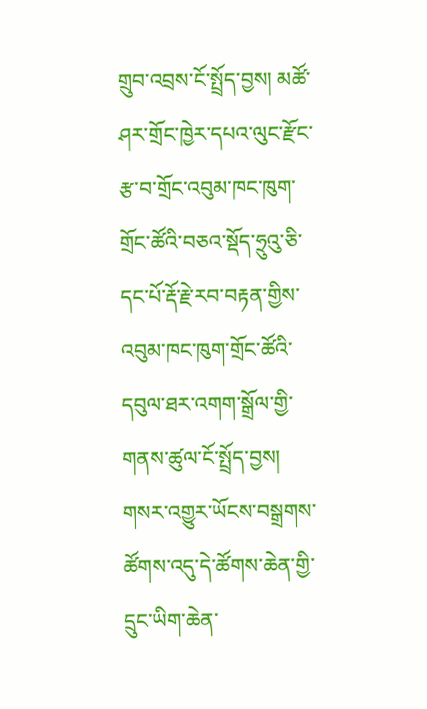གྲུབ་འབྲས་ངོ་སྤྲོད་བྱས། མཚོ་ཤར་གྲོང་ཁྱེར་དཔའ་ལུང་རྫོང་རྩ་བ་གྲོང་འབུམ་ཁང་ཁུག་གྲོང་ཚོའི་བཅའ་སྡོད་ཧྲུའུ་ཅི་དང་པོ་རྡོ་རྗེ་རབ་བརྟན་གྱིས་འབུམ་ཁང་ཁུག་གྲོང་ཚོའི་དབུལ་ཐར་འགག་སྒྲོལ་གྱི་གནས་ཚུལ་ངོ་སྤྲོད་བྱས།
གསར་འགྱུར་ཡོངས་བསྒྲགས་ཚོགས་འདུ་དེ་ཚོགས་ཆེན་གྱི་དྲུང་ཡིག་ཆེན་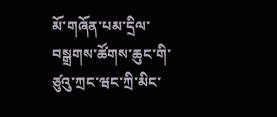མོ་གཞོན་པམ་དྲིལ་བསྒྲགས་ཚོགས་ཆུང་གི་ཙུའུ་ཀྲང་ཝང་ཀྲི་མིང་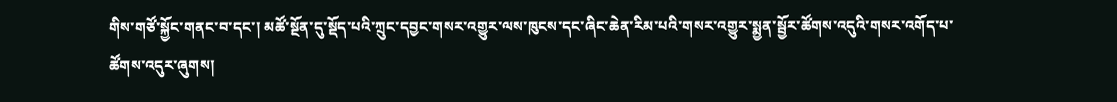གིས་གཙོ་སྐྱོང་གནང་བ་དང་། མཚོ་སྔོན་དུ་སྡོད་པའི་ཀྲུང་དབྱང་གསར་འགྱུར་ལས་ཁུངས་དང་ཞིང་ཆེན་རིམ་པའི་གསར་འགྱུར་སྨྱན་སྦྱོར་ཚོགས་འདུའི་གསར་འགོད་པ་ཚོགས་འདུར་ཞུགས།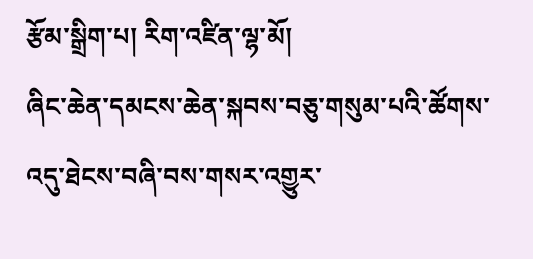རྩོམ་སྒྲིག་པ། རིག་འཛིན་ལྷ་མོ།
ཞིང་ཆེན་དམངས་ཆེན་སྐབས་བཅུ་གསུམ་པའི་ཚོགས་འདུ་ཐེངས་བཞི་བས་གསར་འགྱུར་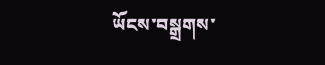ཡོངས་བསྒྲགས་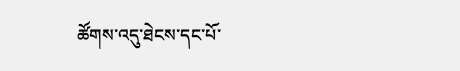ཚོགས་འདུ་ཐེངས་དང་པོ་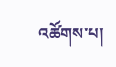འཚོགས་པ།